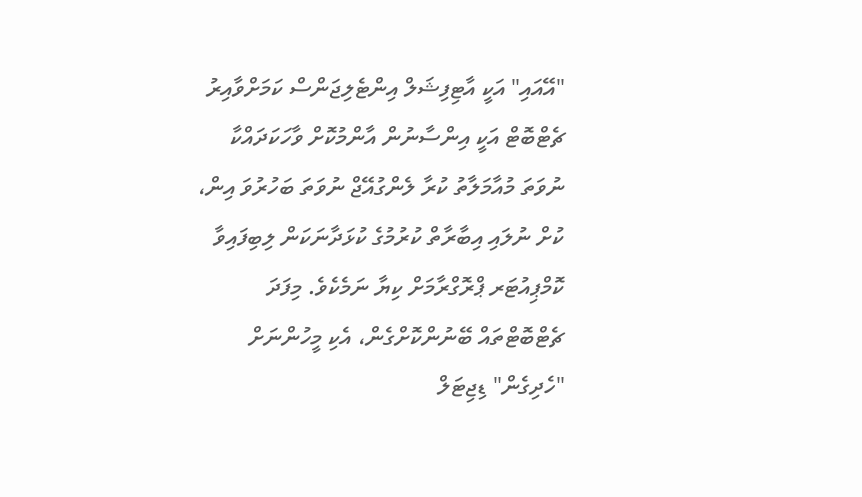"އޭއައި" އަކީ އާޓިފިޝަލް އިންޓެލިޖަންސް ކަމަށްވާއިރު ޗެޓްބޮޓް އަކީ އިންސާނުން އާންމުކޮށް ވާހަކަދައްކާ ނުވަތަ މުއާމަލާތު ކުރާ ލެންގުއޭޖް ނުވަތަ ބަހުރުވަ އިން، ކުށް ނުލައި އިބާރާތް ކުރުމުގެ ކުޅަދާނަކަން ލިބިފައިވާ ކޮމްޕިއުޓަރ ޕްރޮގްރާމަށް ކިޔާ ނަމެކެވެ. މިފަދަ ޗެޓްބޮޓްތައް ބޭނުންކޮށްގެން، އެކި މީހުންނަށް "ހެދިގެން" ޑިޖިޓަލް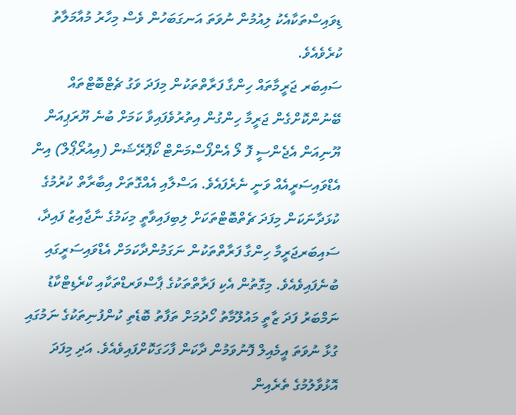ޑިވައިސްތަކާއެކު ލިއުމުން ނުވަތަ އަނގަބަހުން ވެސް މިހާރު މުއާމަލާތު ކުރެވެއެވެ.
ސައިބަރ ޖަރީމާތައް ހިންގާ ފަރާތްތަކުން މިފަދަ ވަގު ޗެޓްބޮޓްތައް ބޭނުންކޮށްގެން ޖަރީމާ ހިންގުން އިތުރުވެފައިވާ ކަމަށް ބުނެ ޔޫރަޕިއަން ޔޫނިއަން އެޖެންސީ ފޮ ލޯ އެންފޯސްމަންޓް ކޯޕޮރޭޝަން (އިއުރޯޕޯލް) އިން އެޑްވައިސަރީއެއް ވަނީ ނެރެފައެވެ. އަސްލާއި އެއްގޮތަށް އިބާރާތް ކުރުމުގެ ކުޅަދާނަކަން މިފަދަ ޗެތްބޮޓްތަކަށް ލިބިފައިވާތީ މިކަމުގެ ނާޖާއިޒު ފައިދާ، ސައިބަރޖަރީމާ ހިންގާ ފަރާތްތަކުން ނަގަމުންދާކަމަށް އެޑްވައިސަރީގައި ބުނެފައިވެއެވެ. މިގޮތުން އެކި ފަރާތްތަކުގެ ޕާސްވަރޑްތަކާއި ކްރެޑިޓްކާޑު ނަމްބަރު ފަދަ ޒާތީ މައުލޫމާތު ހޯދުމަށް ތަފާތު ބޮޑެތި ކުންފުނިތަކުގެ ނަމުގައި ގުޅާ ނުވަތަ އީމެއިލް ފޮނުވަމުން ދާކަން ފާހަގަކޮށްފައިވެއެވެ. އަދި މިފަދަ އޮޅުވާލުމުގެ ތެރެއިން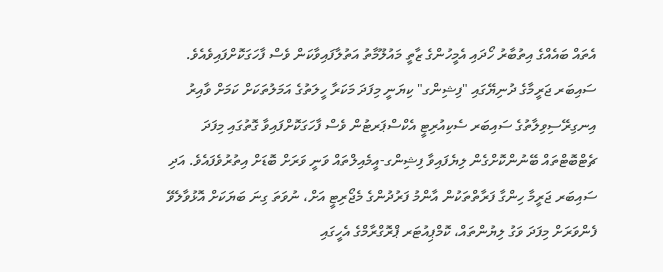އެތައް ބައެއްގެ އިތުބާރު ހޯދައި އެމީހުންގެ ޒާތީ މައުލޫމާތު އަތުލާފައިވާކަން ވެސް ފާހަގަކޮށްފައިވެއެވެ.
ސައިބަރ ޖަރީމާގެ ދުނިޔޭގައި "ފިޝިންގ" ކިޔަނީ މިފަދަ މަކަރާ ހީލަތުގެ އަމަލުތަކަށް ކަމަށް ވާއިރު އިނގިރޭސިވިލާތުގެ ސައިބަރ ސެކިއުރިޓީ އެކްސްޕަރޓުން ވެސް ފާހަގަކޮށްފައިވާ ގޮތުގައި މިފަދަ ޗެޓްބޮޓްތައް ބޭނުންކޮށްގެން ލިޔެފައިވާ ފިޝިންގ-އީމެއިލްތައް ވަނީ ވަރަށް ބޮޑަށް އިތުރުވެފައެވެ. އަދި ސައިބަރ ޖަރީމާ ހިންގާ ފަރާތްތަކުން އާންމު ފަރުދުންގެ މެޖޯރިޓީ އަށް، ނުވަތަ ގިނަ ބަޔަކަށް އޮޅުވާލެވޭ ފެންވަރަށް މިފަދަ ވަގު ލިޔުންތައް، ކޮމްޕިއުޓަރ ޕްރޮގްރާމްގެ އެހީގައި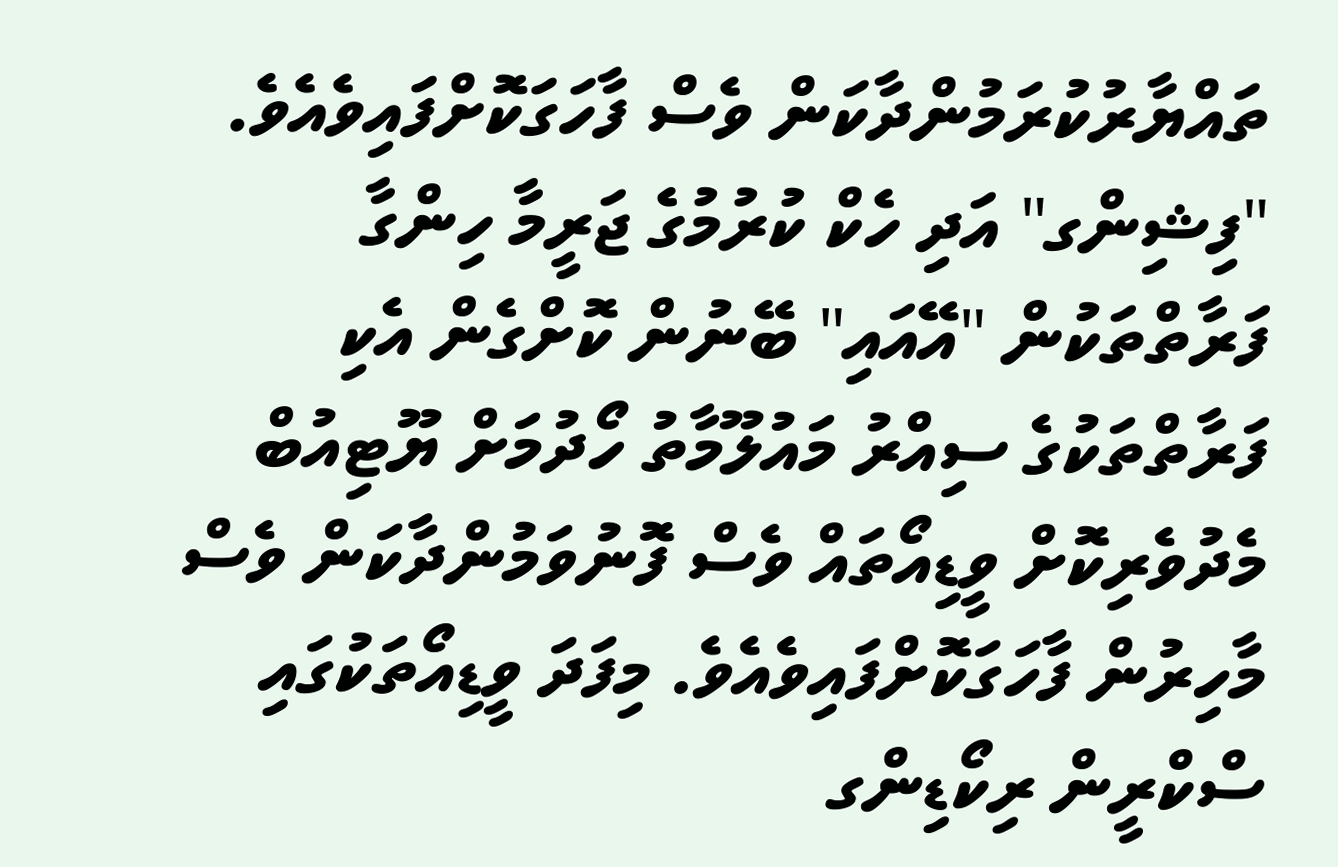ތައްޔާރުކުރަމުންދާކަން ވެސް ފާހަގަކޮށްފައިވެއެވެ.
"ފިޝިންގ" އަދި ހެކް ކުރުމުގެ ޖަރީމާ ހިންގާ ފަރާތްތަކުން "އޭއައި" ބޭނުން ކޮށްގެން އެކި ފަރާތްތަކުގެ ސިއްރު މައުލޫމާތު ހޯދުމަށް ޔޫޓިއުބް މެދުވެރިކޮށް ވީޑިއޯތައް ވެސް ފޮނުވަމުންދާކަން ވެސް މާހިރުން ފާހަގަކޮށްފައިވެއެވެ. މިފަދަ ވީޑިއޯތަކުގައި ސްކްރީން ރިކޯޑިންގ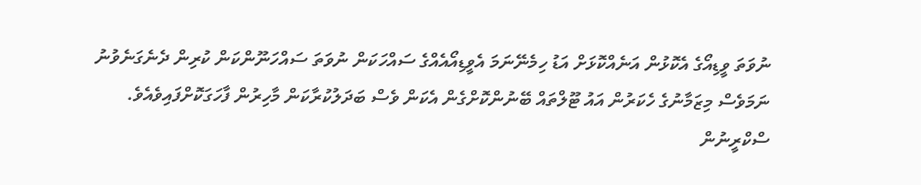ނުވަތަ ވީޑިއޯގެ އެކޮޅުން އަނެއްކޮޅަށް އަޑު ހިމެނޭނަމަ އެވީޑިއޯއެއްގެ ސައްހަކަން ނުވަތަ ސައްހަނޫންކަން ކުރިން ދެނެގަނެވުނު ނަމަވެސް މިޒަމާނުގެ ހެކަރުން އައު ޓޫލްތައް ބޭނުންކޮށްގެން އެކަން ވެސް ބަދަލުކުރާކަން މާހިރުން ފާހަގަކޮށްފައިވެއެވެ.
ސްކްރީނުން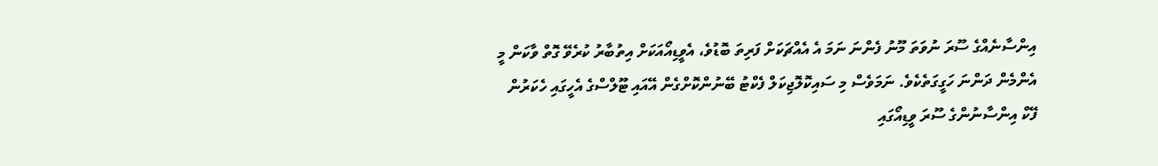އިންސާނެއްގެ ސޫރަ ނުވަތަ މޫނު ފެންނަ ނަމަ އެ އެއްޗަކަށް ފަރިތަ ބޮޑުވެ، އެވީޑިއޯއަކަށް އިތުބާރު ކުރެވޭ ގޮތް ވާކަން މީ އެންމެން ދަންނަ ހަގީގަތެކެވެ. ނަމަވެސް މި ސައިކޮލޮޖިކަލް ފެކްޓު ބޭނުންކޮށްގެން އޭއައި ޓޫލްސްގެ އެހީގައި ހެކަރުން ފޭކް އިންސާނުންގެ ސޫރަ ވީޑިއޯގައި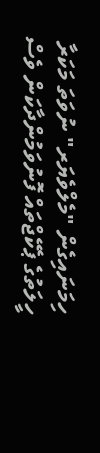ހިމަނައިގެން "މެލްވެޔަރ" ނުވަތަ މަކަރާ ހީލަތުގެ ޕެކޭޖްތައް ފޮނުވަމުންދާކަން ވެސް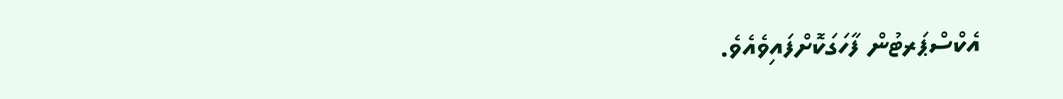އެކްސްޕަރޓުން ފާހަގަކޮށްފައިވެއެވެ.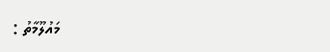މައުލޫމާތު :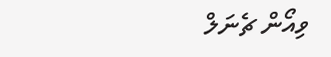ވިއޯން ޗެނަލް